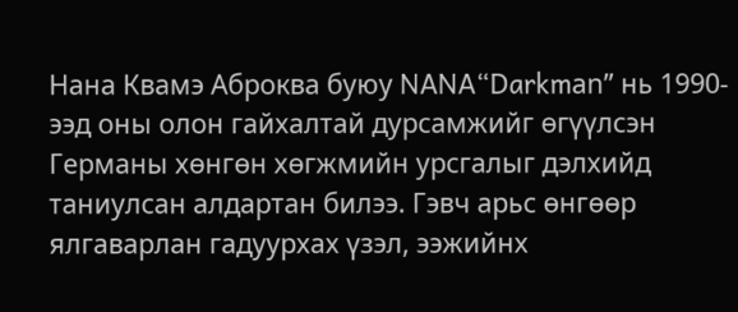Нана Квамэ Аброква буюу NANA“Darkmаn” нь 1990-ээд оны олон гайхалтай дурсамжийг өгүүлсэн Германы хөнгөн хөгжмийн урсгалыг дэлхийд таниулсан алдартан билээ. Гэвч арьс өнгөөр ялгаварлан гадуурхах үзэл, ээжийнх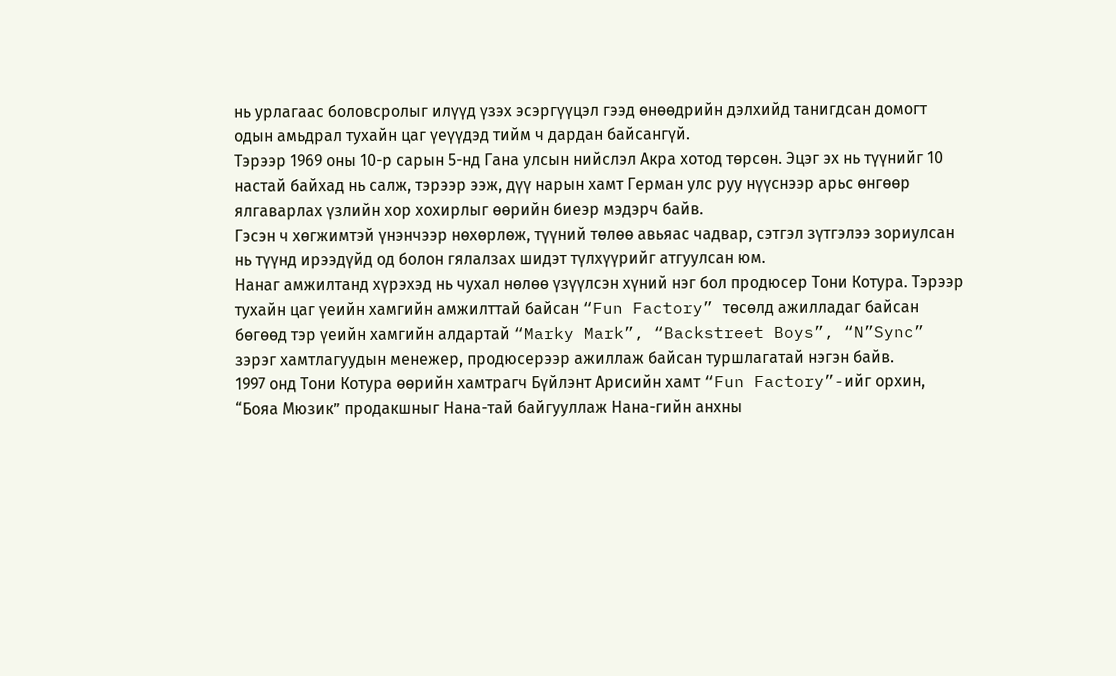нь урлагаас боловсролыг илүүд үзэх эсэргүүцэл гээд өнөөдрийн дэлхийд танигдсан домогт одын амьдрал тухайн цаг үеүүдэд тийм ч дардан байсангүй.
Тэрээр 1969 оны 10-р сарын 5-нд Гана улсын нийслэл Акра хотод төрсөн. Эцэг эх нь түүнийг 10 настай байхад нь салж, тэрээр ээж, дүү нарын хамт Герман улс руу нүүснээр арьс өнгөөр ялгаварлах үзлийн хор хохирлыг өөрийн биеэр мэдэрч байв.
Гэсэн ч хөгжимтэй үнэнчээр нөхөрлөж, түүний төлөө авьяас чадвар, сэтгэл зүтгэлээ зориулсан нь түүнд ирээдүйд од болон гялалзах шидэт түлхүүрийг атгуулсан юм.
Нанаг амжилтанд хүрэхэд нь чухал нөлөө үзүүлсэн хүний нэг бол продюсер Тони Котура. Тэрээр тухайн цаг үеийн хамгийн амжилттай байсан “Fun Factory” төсөлд ажилладаг байсан бөгөөд тэр үеийн хамгийн алдартай “Marky Mark”, “Backstreet Boys”, “N”Sync” зэрэг хамтлагуудын менежер, продюсерээр ажиллаж байсан туршлагатай нэгэн байв.
1997 онд Тони Котура өөрийн хамтрагч Бүйлэнт Арисийн хамт “Fun Factory”-ийг орхин, “Бояа Мюзик” продакшныг Нана-тай байгууллаж Нана-гийн анхны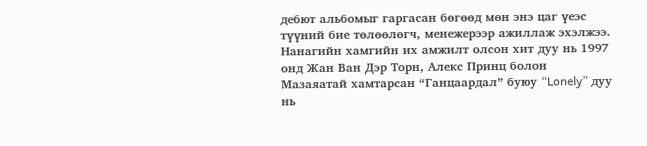дебют альбомыг гаргасан бөгөөд мөн энэ цаг үеэс түүний бие төлөөлөгч, менежерээр ажиллаж эхэлжээ. Нанагийн хамгийн их амжилт олсон хит дуу нь 1997 онд Жан Ван Дэр Торн, Алекс Принц болон Мазаяатай хамтарсан “Ганцаардал” буюу “Lonely” дуу нь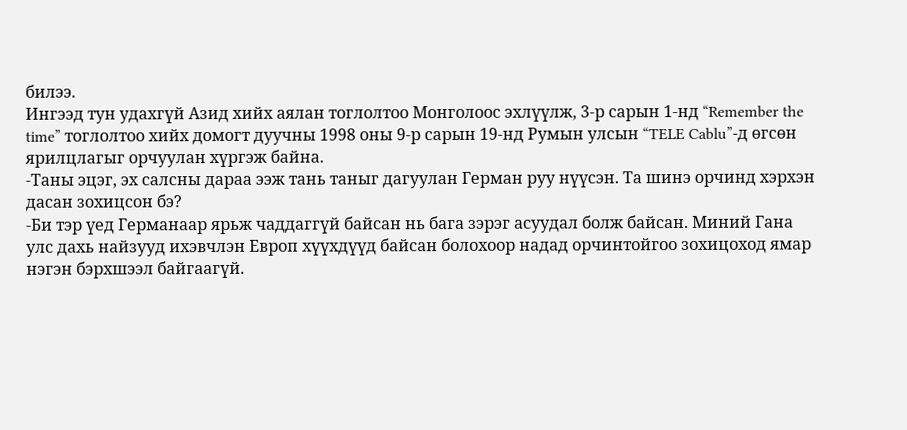билээ.
Ингээд тун удахгүй Азид хийх аялан тоглолтоо Монголоос эхлүүлж, 3-р сарын 1-нд “Remember the time” тоглолтоо хийх домогт дуучны 1998 оны 9-р сарын 19-нд Румын улсын “TELE Cablu”-д өгсөн ярилцлагыг орчуулан хүргэж байна.
-Таны эцэг, эх салсны дараа ээж тань таныг дагуулан Герман руу нүүсэн. Та шинэ орчинд хэрхэн дасан зохицсон бэ?
-Би тэр үед Германаар ярьж чаддаггүй байсан нь бага зэрэг асуудал болж байсан. Миний Гана улс дахь найзууд ихэвчлэн Европ хүүхдүүд байсан болохоор надад орчинтойгоо зохицоход ямар нэгэн бэрхшээл байгаагүй.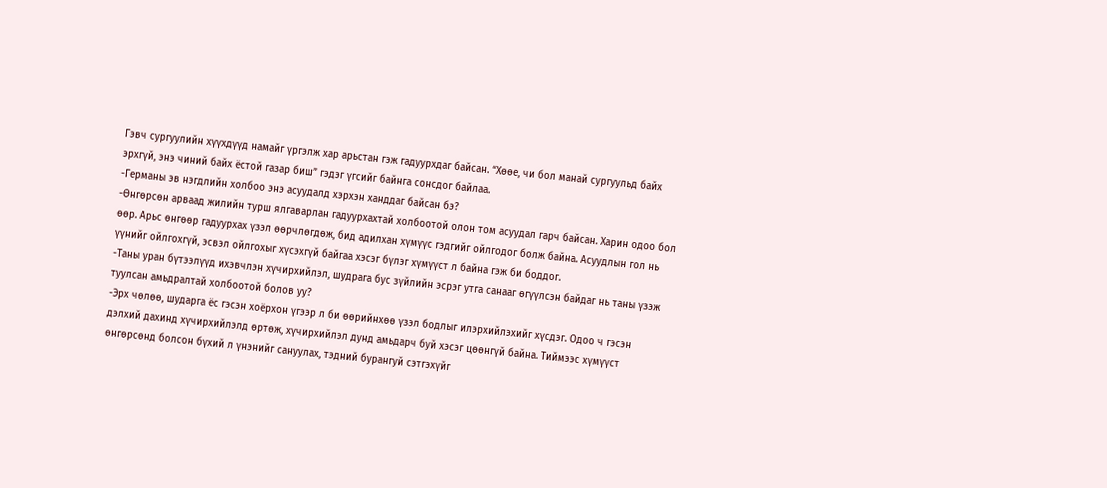Гэвч сургуулийн хүүхдүүд намайг үргэлж хар арьстан гэж гадуурхдаг байсан. “Хөөе, чи бол манай сургуульд байх эрхгүй, энэ чиний байх ёстой газар биш” гэдэг үгсийг байнга сонсдог байлаа.
-Германы эв нэгдлийн холбоо энэ асуудалд хэрхэн ханддаг байсан бэ?
-Өнгөрсөн арваад жилийн турш ялгаварлан гадуурхахтай холбоотой олон том асуудал гарч байсан. Харин одоо бол өөр. Арьс өнгөөр гадуурхах үзэл өөрчлөгдөж, бид адилхан хүмүүс гэдгийг ойлгодог болж байна. Асуудлын гол нь үүнийг ойлгохгүй, эсвэл ойлгохыг хүсэхгүй байгаа хэсэг бүлэг хүмүүст л байна гэж би боддог.
-Таны уран бүтээлүүд ихэвчлэн хүчирхийлэл, шудрага бус зүйлийн эсрэг утга санааг өгүүлсэн байдаг нь таны үзэж туулсан амьдралтай холбоотой болов уу?
-Эрх чөлөө, шударга ёс гэсэн хоёрхон үгээр л би өөрийнхөө үзэл бодлыг илэрхийлэхийг хүсдэг. Одоо ч гэсэн дэлхий дахинд хүчирхийлэлд өртөж, хүчирхийлэл дунд амьдарч буй хэсэг цөөнгүй байна. Тиймээс хүмүүст өнгөрсөнд болсон бүхий л үнэнийг сануулах, тэдний бурангуй сэтгэхүйг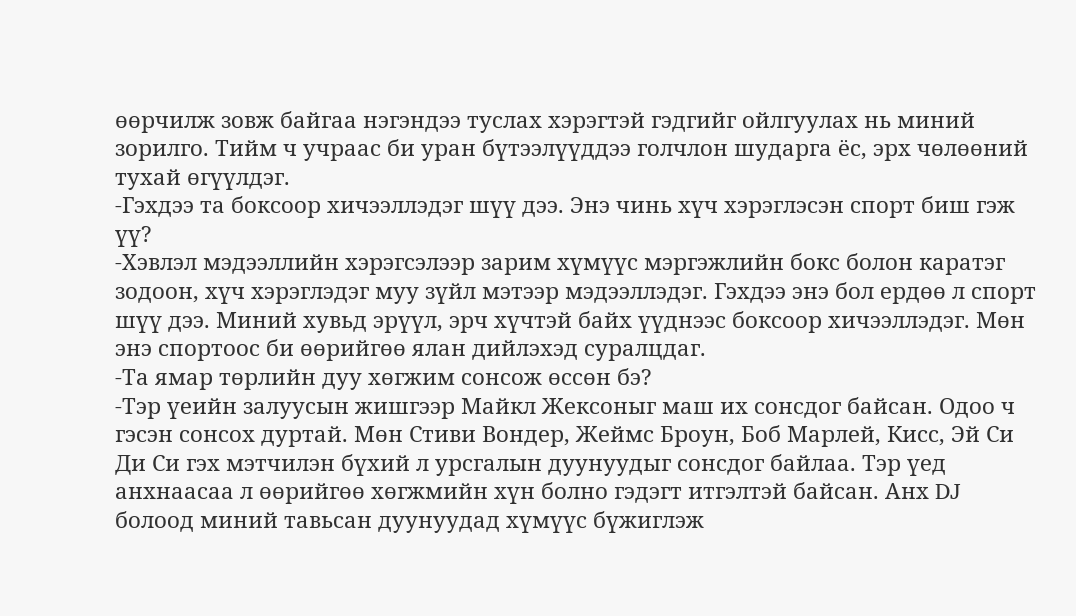өөрчилж зовж байгаа нэгэндээ туслах хэрэгтэй гэдгийг ойлгуулах нь миний зорилго. Тийм ч учраас би уран бүтээлүүддээ голчлон шударга ёс, эрх чөлөөний тухай өгүүлдэг.
-Гэхдээ та боксоор хичээллэдэг шүү дээ. Энэ чинь хүч хэрэглэсэн спорт биш гэж үү?
-Хэвлэл мэдээллийн хэрэгсэлээр зарим хүмүүс мэргэжлийн бокс болон каратэг зодоон, хүч хэрэглэдэг муу зүйл мэтээр мэдээллэдэг. Гэхдээ энэ бол ердөө л спорт шүү дээ. Миний хувьд эрүүл, эрч хүчтэй байх үүднээс боксоор хичээллэдэг. Мөн энэ спортоос би өөрийгөө ялан дийлэхэд суралцдаг.
-Та ямар төрлийн дуу хөгжим сонсож өссөн бэ?
-Тэр үеийн залуусын жишгээр Майкл Жексоныг маш их сонсдог байсан. Одоо ч гэсэн сонсох дуртай. Мөн Стиви Вондер, Жеймс Броун, Боб Марлей, Кисс, Эй Си Ди Си гэх мэтчилэн бүхий л урсгалын дуунуудыг сонсдог байлаа. Тэр үед анхнаасаа л өөрийгөө хөгжмийн хүн болно гэдэгт итгэлтэй байсан. Анх DJ болоод миний тавьсан дуунуудад хүмүүс бүжиглэж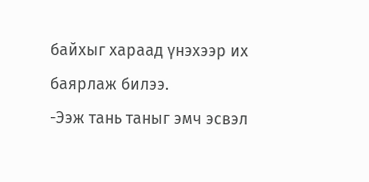байхыг хараад үнэхээр их баярлаж билээ.
-Ээж тань таныг эмч эсвэл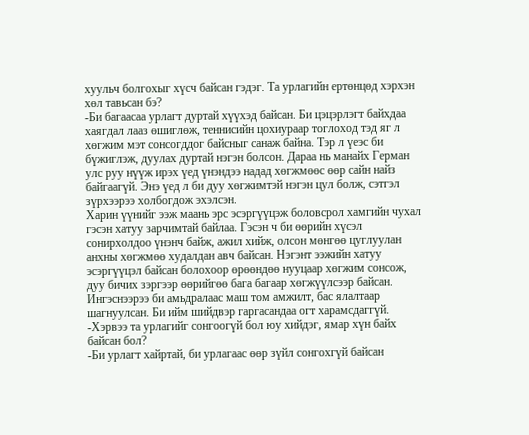хуульч болгохыг хүсч байсан гэдэг. Та урлагийн ертөнцөд хэрхэн хөл тавьсан бэ?
-Би багаасаа урлагт дуртай хүүхэд байсан. Би цэцэрлэгт байхдаа хаягдал лааз өшиглөж, теннисийн цохиураар тоглоход тэд яг л хөгжим мэт сонсогддог байсныг санаж байна. Тэр л үеэс би бүжиглэж, дуулах дуртай нэгэн болсон. Дараа нь манайх Герман улс руу нүүж ирэх үед үнэндээ надад хөгжмөөс өөр сайн найз байгаагүй. Энэ үед л би дуу хөгжимтэй нэгэн цул болж, сэтгэл зүрхээрээ холбогдож эхэлсэн.
Харин үүнийг ээж маань эрс эсэргүүцэж боловсрол хамгийн чухал гэсэн хатуу зарчимтай байлаа. Гэсэн ч би өөрийн хүсэл сонирхолдоо үнэнч байж, ажил хийж, олсон мөнгөө цуглуулан анхны хөгжмөө худалдан авч байсан. Нэгэнт ээжийн хатуу эсэргүүцэл байсан болохоор өрөөндөө нууцаар хөгжим сонсож, дуу бичих зэргээр өөрийгөө бага багаар хөгжүүлсээр байсан. Ингэснээрээ би амьдралаас маш том амжилт, бас ялалтаар шагнуулсан. Би ийм шийдвэр гаргасандаа огт харамсдаггүй.
-Хэрвээ та урлагийг сонгоогүй бол юу хийдэг, ямар хүн байх байсан бол?
-Би урлагт хайртай, би урлагаас өөр зүйл сонгохгүй байсан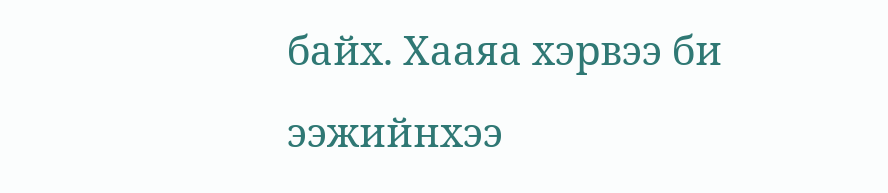байх. Хааяа хэрвээ би ээжийнхээ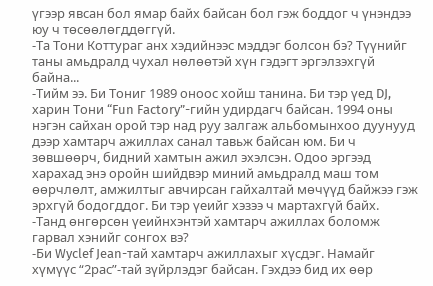үгээр явсан бол ямар байх байсан бол гэж боддог ч үнэндээ юу ч төсөөлөгддөггүй.
-Та Тони Коттураг анх хэдийнээс мэддэг болсон бэ? Түүнийг таны амьдралд чухал нөлөөтэй хүн гэдэгт эргэлзэхгүй байна...
-Тийм ээ. Би Тониг 1989 оноос хойш танина. Би тэр үед DJ, харин Тони “Fun Factory”-гийн удирдагч байсан. 1994 оны нэгэн сайхан орой тэр над руу залгаж альбомынхоо дуунууд дээр хамтарч ажиллах санал тавьж байсан юм. Би ч зөвшөөрч, бидний хамтын ажил эхэлсэн. Одоо эргээд харахад энэ оройн шийдвэр миний амьдралд маш том өөрчлөлт, амжилтыг авчирсан гайхалтай мөчүүд байжээ гэж эрхгүй бодогддог. Би тэр үеийг хэзээ ч мартахгүй байх.
-Танд өнгөрсөн үеийнхэнтэй хамтарч ажиллах боломж гарвал хэнийг сонгох вэ?
-Би Wyclef Jean-тай хамтарч ажиллахыг хүсдэг. Намайг хүмүүс “2рас”-тай зүйрлэдэг байсан. Гэхдээ бид их өөр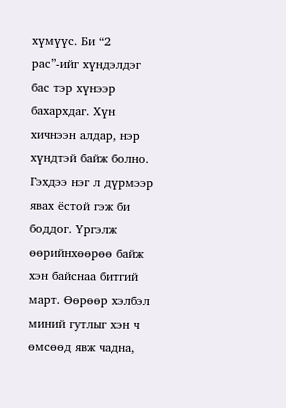хүмүүс. Би “2 рас”-ийг хүндэлдэг бас тэр хүнээр бахархдаг. Хүн хичнээн алдар, нэр хүндтэй байж болно. Гэхдээ нэг л дүрмээр явах ёстой гэж би боддог. Үргэлж өөрийнхөөрөө байж хэн байснаа битгий март. Өөрөөр хэлбэл миний гутлыг хэн ч өмсөөд явж чадна,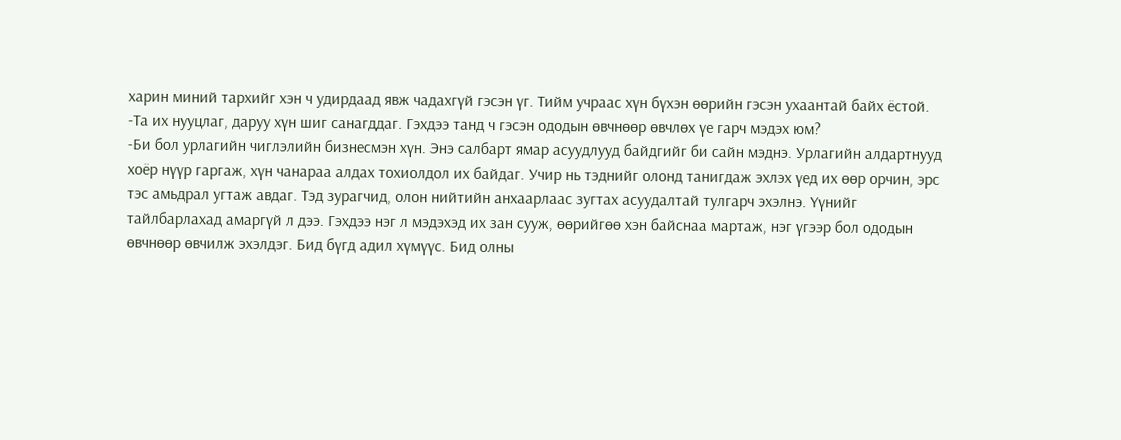харин миний тархийг хэн ч удирдаад явж чадахгүй гэсэн үг. Тийм учраас хүн бүхэн өөрийн гэсэн ухаантай байх ёстой.
-Та их нууцлаг, даруу хүн шиг санагддаг. Гэхдээ танд ч гэсэн ододын өвчнөөр өвчлөх үе гарч мэдэх юм?
-Би бол урлагийн чиглэлийн бизнесмэн хүн. Энэ салбарт ямар асуудлууд байдгийг би сайн мэднэ. Урлагийн алдартнууд хоёр нүүр гаргаж, хүн чанараа алдах тохиолдол их байдаг. Учир нь тэднийг олонд танигдаж эхлэх үед их өөр орчин, эрс тэс амьдрал угтаж авдаг. Тэд зурагчид, олон нийтийн анхаарлаас зугтах асуудалтай тулгарч эхэлнэ. Үүнийг тайлбарлахад амаргүй л дээ. Гэхдээ нэг л мэдэхэд их зан сууж, өөрийгөө хэн байснаа мартаж, нэг үгээр бол ододын өвчнөөр өвчилж эхэлдэг. Бид бүгд адил хүмүүс. Бид олны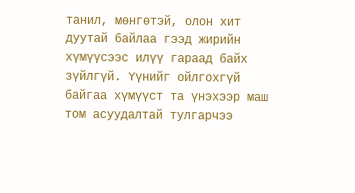танил, мөнгөтэй, олон хит дуутай байлаа гээд жирийн хүмүүсээс илүү гараад байх зүйлгүй. Үүнийг ойлгохгүй байгаа хүмүүст та үнэхээр маш том асуудалтай тулгарчээ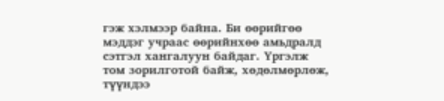гэж хэлмээр байна. Би өөрийгөө мэддэг учраас өөрийнхөө амьдралд сэтгэл хангалуун байдаг. Үргэлж том зорилготой байж, хөдөлмөрлөж, түүндээ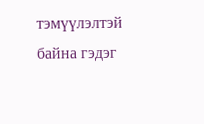тэмүүлэлтэй байна гэдэг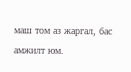маш том аз жаргал, бас амжилт юм.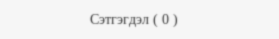Сэтгэгдэл ( 0 )